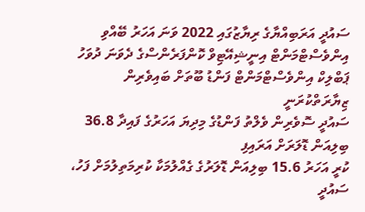ސައުދީ އަރަބިއްޔާގެ ރިޔާޒުގައި 2022 ވަނަ އަހަރު ބޭއްވި އިންވެސްޓްމަންޓް އިނީޝިއޭޓިވް ކޮންފަރެންސްގެ ދެވަނަ ދުވަހު ޕަބްލިކް އިންވެސްޓްމަންޓް ފަންޑު ބޫތަށް ބައިވެރިން ޒިޔާރަތްކުރަނީ
ސައުދީ ސޮވެރިން ވެލްތު ފަންޑުގެ މިދިޔަ އަހަރުގެ ފައިދާ 36.8 ބިލިއަން ޑޮލަރަށް އަރައިފި
ކުރީ އަހަރު 15.6 ބިލިއަން ޑޮލަރުގެ ގެއްލުމަކާ ކުރިމަތިލުމަށް ފަހު، ސައުދީ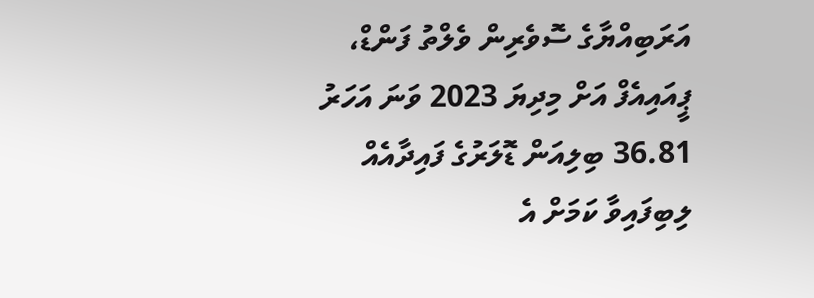އަރަބިއްޔާގެ ސޮވެރިން ވެލްތު ފަންޑް، ޕީއައިއެފް އަށް މިދިޔަ 2023 ވަނަ އަހަރު 36.81 ބިލިއަން ޑޮލަރުގެ ފައިދާއެއް ލިބިފައިވާ ކަމަށް އެ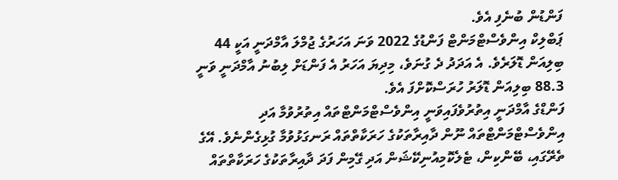ފަންޑުން ބުނެފި އެވެ.
ޕަބްލިކް އިންވެސްޓްމަންޓް ފަންޑުގެ 2022 ވަނަ އަހަރުގެ ޖުމްލަ އާމްދަނީ އަކީ 44 ބިލިއަން ޑޮލަރެވެ. އެ އަދަދު ދެ ގުނަވެ، މިދިޔަ އަހަރު އެ ފަންޑަށް ލިބުނު އާމްދަނީ ވަނީ 88.3 ބިލިއަން ޑޮލަރު ހުރަސްކޮށްފަ އެވެ.
ފަންޑްގެ އާމްދަނީ އިތުރުވެފައިވަނީ އިންވެސްޓްމަންޓްތައް އިތުރުވުމާ އަދި އިންވެސްޓްމަންޓްތައް ނޫން ދާއިރާތަކުގެ ހަރަކާތްތައް ރަނގަޅުވުމާ ގުޅިގެންނެވެ. އޭގެ ތެރޭގައި، ބޭންކިން، ޓެލެކޮމިއުނިކޭޝަން އަދި ގޭމިން ފަދަ ދާއިރާތަކުގެ ހަރަކާތްތައް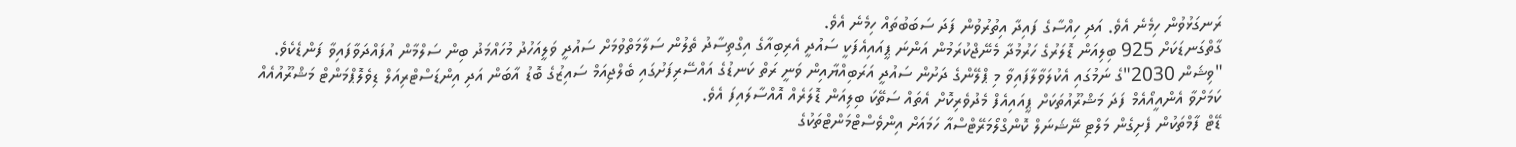ރަނގަޅުވުން ހިމެނެ އެވެ. އަދި ހިއްސާގެ ފައިދާ އިތުރުވުން ފަދަ ސަބަބުތައް ހިމެނެ އެވެ.
ގާތްގަނޑަކަށް 925 ބިލިއަން ޑޮލަރުގެ ހަރުމުދާ މެނޭޖްކުރަމުން އަންނަ ޕީއައިއެފަކީ ސައުދީ އެރިބިއާގެ އިގްތިސާދު ތެލުން ސަލާމަތްވުމަށް ސައުދީ ވަލީއަހުދު މުހައްމަދު ބިން ސަލްމާން އުފައްދަވާފައިވާ ފަންޑެކެވެ.
"ވިޝަން 2030"ގެ ނަމުގައި އެކުލަވާލާފައިވާ މި ޕްލޭންގެ ދަށުން ސައުދީ އަރަބިއްޔާއިން ވަނީ ރަތް ކަނޑުގެ އައްސޭރިފަށުގައި ބެލްޖިއަމް ސައިޒުގެ ބޮޑު އާބަން އަދި އިންޑަސްޓްރިއަލް ޑިވެލޮޕްމަންޓް މަޝްރޫއުއެއް ކަމަށްވާ އެންއީއޯއެމް ފަދަ މަޝްރޫއުތަކަށް ޕީއައިއެފް މެދުވެރިކޮށް އެތައް ސަތޭކަ ބިލިއަން ޑޮލަރެއް އޮއްސާލައިފަ އެވެ.
ޑޭޓް ފާމްތަކުން ފެށިގެން މަލްޓި ނޭޝަނަލް ކޮންގްލޯމަރޭޓްސްއާ ހަމައަށް އިންވެސްޓްމަންޓްތަކުގެ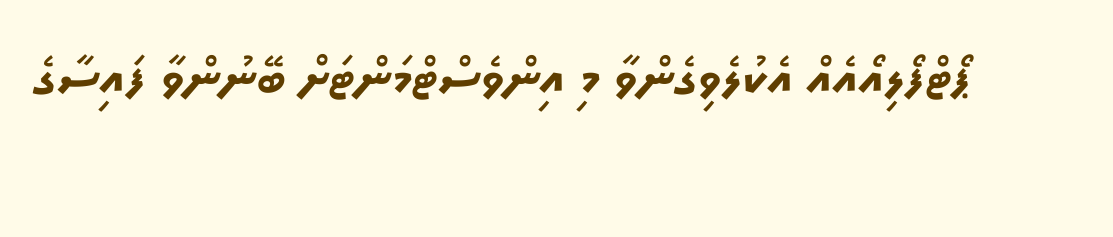ޕޯޓްފޯލިއޯއެއް އެކުލެވިގެންވާ މި އިންވެސްޓްމަންޓަށް ބޭނުންވާ ފައިސާގެ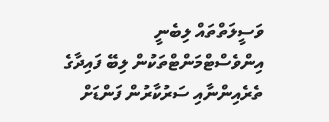ވަސީލަތްތައް ލިބެނީ އިންވެސްޓްމަންޓްތަކުން ލިބޭ ފައިދާގެ ތެރެއިންނާއި ސަރުކާރުން ފަންޑަށް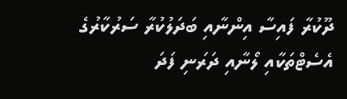ދޫކުރާ ފައިސާ އިންނާއި ބަދަލުކުރާ ސަރުކާރުގެ އެސެޓްތަކާއި ލޯނާއި ދަރަނި ފަދަ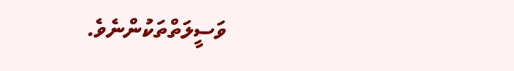ވަސީލަތްތަކުންނެވެ.